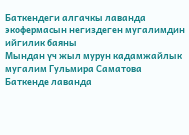Баткендеги алгачкы лаванда экофермасын негиздеген мугалимдин ийгилик баяны
Мындан үч жыл мурун кадамжайлык мугалим Гульмира Саматова Баткенде лаванда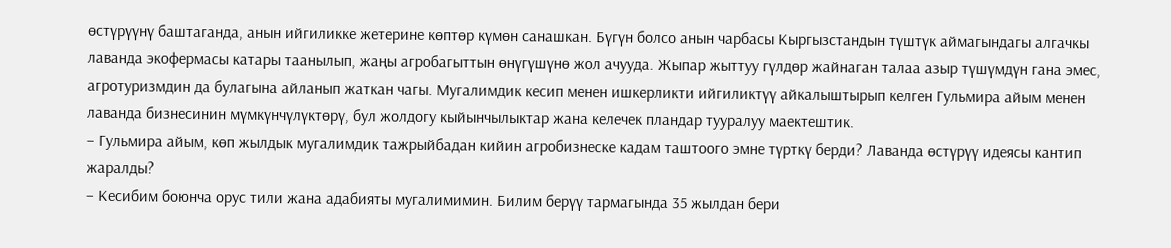өстүрүүнү баштаганда, анын ийгиликке жетерине көптөр күмөн санашкан. Бүгүн болсо анын чарбасы Кыргызстандын түштүк аймагындагы алгачкы лаванда экофермасы катары таанылып, жаңы агробагыттын өнүгүшүнө жол ачууда. Жыпар жыттуу гүлдөр жайнаган талаа азыр түшүмдүн гана эмес, агротуризмдин да булагына айланып жаткан чагы. Мугалимдик кесип менен ишкерликти ийгиликтүү айкалыштырып келген Гульмира айым менен лаванда бизнесинин мүмкүнчүлүктөрү, бул жолдогу кыйынчылыктар жана келечек пландар тууралуу маектештик.
– Гульмира айым, көп жылдык мугалимдик тажрыйбадан кийин агробизнеске кадам таштоого эмне түрткү берди? Лаванда өстүрүү идеясы кантип жаралды?
– Кесибим боюнча орус тили жана адабияты мугалимимин. Билим берүү тармагында 35 жылдан бери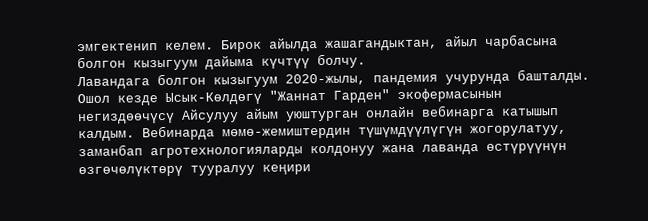эмгектенип келем. Бирок айылда жашагандыктан, айыл чарбасына болгон кызыгуум дайыма күчтүү болчу.
Лавандага болгон кызыгуум 2020-жылы, пандемия учурунда башталды. Ошол кезде Ысык-Көлдөгү "Жаннат Гарден" экофермасынын негиздөөчүсү Айсулуу айым уюштурган онлайн вебинарга катышып калдым. Вебинарда мөмө-жемиштердин түшүмдүүлүгүн жогорулатуу, заманбап агротехнологияларды колдонуу жана лаванда өстүрүүнүн өзгөчөлүктөрү тууралуу кеңири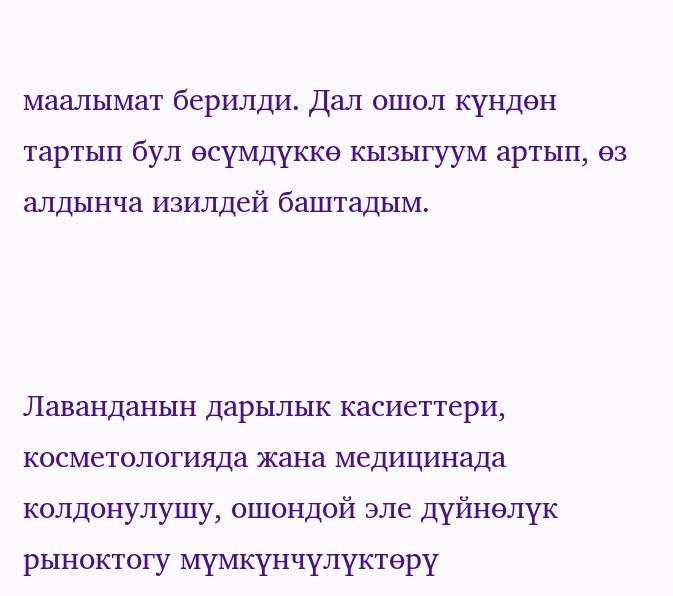маалымат берилди. Дал ошол күндөн тартып бул өсүмдүккө кызыгуум артып, өз алдынча изилдей баштадым.



Лаванданын дарылык касиеттери, косметологияда жана медицинада колдонулушу, ошондой эле дүйнөлүк рыноктогу мүмкүнчүлүктөрү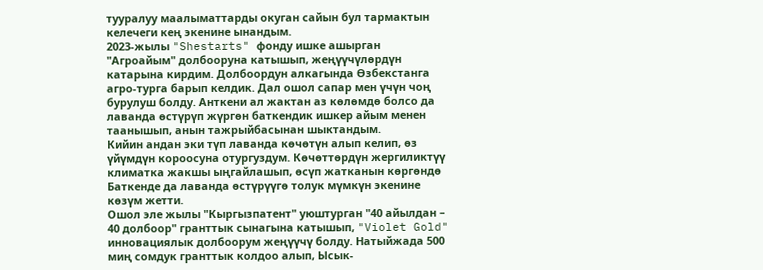тууралуу маалыматтарды окуган сайын бул тармактын келечеги кең экенине ынандым.
2023-жылы "Shestarts" фонду ишке ашырган "Агроайым" долбооруна катышып, жеңүүчүлөрдүн катарына кирдим. Долбоордун алкагында Өзбекстанга агро-турга барып келдик. Дал ошол сапар мен үчүн чоң бурулуш болду. Анткени ал жактан аз көлөмдө болсо да лаванда өстүрүп жүргөн баткендик ишкер айым менен таанышып, анын тажрыйбасынан шыктандым.
Кийин андан эки түп лаванда көчөтүн алып келип, өз үйүмдүн короосуна отургуздум. Көчөттөрдүн жергиликтүү климатка жакшы ыңгайлашып, өсүп жатканын көргөндө Баткенде да лаванда өстүрүүгө толук мүмкүн экенине көзүм жетти.
Ошол эле жылы "Кыргызпатент" уюштурган "40 айылдан – 40 долбоор" гранттык сынагына катышып, "Violet Gold" инновациялык долбоорум жеңүүчү болду. Натыйжада 500 миң сомдук гранттык колдоо алып, Ысык-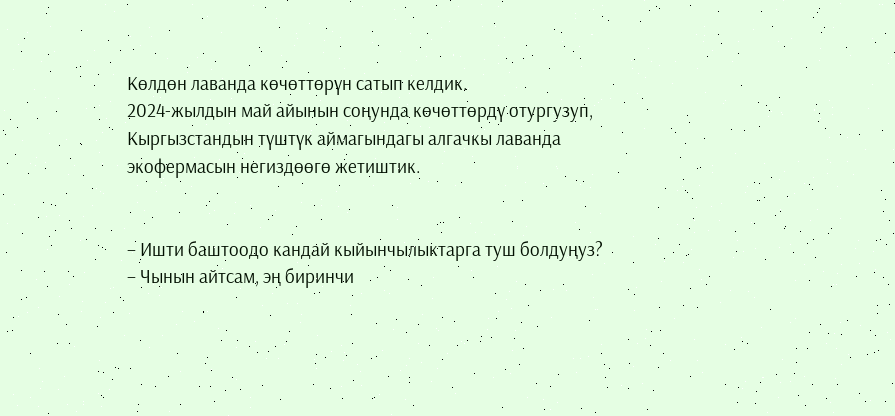Көлдөн лаванда көчөттөрүн сатып келдик.
2024-жылдын май айынын соңунда көчөттөрдү отургузуп, Кыргызстандын түштүк аймагындагы алгачкы лаванда экофермасын негиздөөгө жетиштик.


– Ишти баштоодо кандай кыйынчылыктарга туш болдуңуз?
– Чынын айтсам, эң биринчи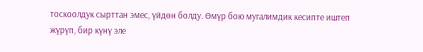тоскоолдук сырттан эмес, үйдөн болду. Өмүр бою мугалимдик кесипте иштеп жүрүп, бир күнү эле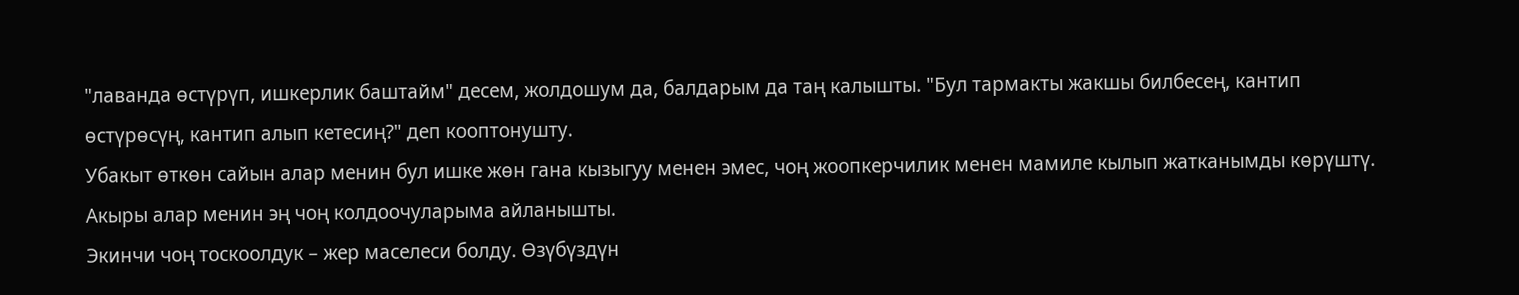"лаванда өстүрүп, ишкерлик баштайм" десем, жолдошум да, балдарым да таң калышты. "Бул тармакты жакшы билбесең, кантип өстүрөсүң, кантип алып кетесиң?" деп кооптонушту.
Убакыт өткөн сайын алар менин бул ишке жөн гана кызыгуу менен эмес, чоң жоопкерчилик менен мамиле кылып жатканымды көрүштү. Акыры алар менин эң чоң колдоочуларыма айланышты.
Экинчи чоң тоскоолдук – жер маселеси болду. Өзүбүздүн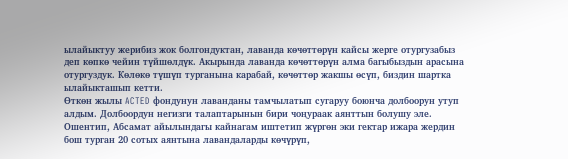ылайыктуу жерибиз жок болгондуктан, лаванда көчөттөрүн кайсы жерге отургузабыз деп көпкө чейин түйшөлдүк. Акырында лаванда көчөттөрүн алма багыбыздын арасына отургуздук. Көлөкө түшүп турганына карабай, көчөттөр жакшы өсүп, биздин шартка ылайыкташып кетти.
Өткөн жылы ACTED фондунун лаванданы тамчылатып сугаруу боюнча долбоорун утуп алдым. Долбоордун негизги талаптарынын бири чоңураак аянттын болушу эле. Ошентип, Абсамат айылындагы кайнагам иштетип жүргөн эки гектар ижара жердин бош турган 20 сотых аянтына лавандаларды көчүрүп,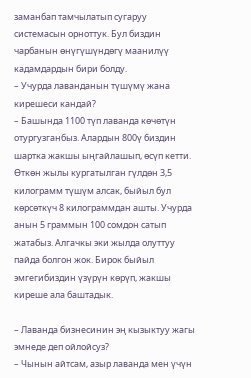заманбап тамчылатып сугаруу системасын орноттук. Бул биздин чарбанын өнүгүшүндөгү маанилүү кадамдардын бири болду.
– Учурда лаванданын түшүмү жана кирешеси кандай?
– Башында 1100 түп лаванда көчөтүн отургузганбыз. Алардын 800ү биздин шартка жакшы ыңгайлашып, өсүп кетти. Өткөн жылы кургатылган гүлдөн 3,5 килограмм түшүм алсак, быйыл бул көрсөткүч 8 килограммдан ашты. Учурда анын 5 граммын 100 сомдон сатып жатабыз. Алгачкы эки жылда олуттуу пайда болгон жок. Бирок быйыл эмгегибиздин үзүрүн көрүп, жакшы киреше ала баштадык.

– Лаванда бизнесинин эң кызыктуу жагы эмнеде деп ойлойсуз?
– Чынын айтсам, азыр лаванда мен үчүн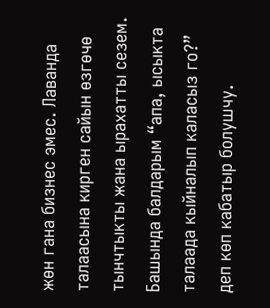жөн гана бизнес эмес. Лаванда талаасына кирген сайын өзгөчө тынчтыкты жана ырахатты сезем. Башында балдарым “апа, ысыкта талаада кыйналып каласыз го?” деп көп кабатыр болушчу.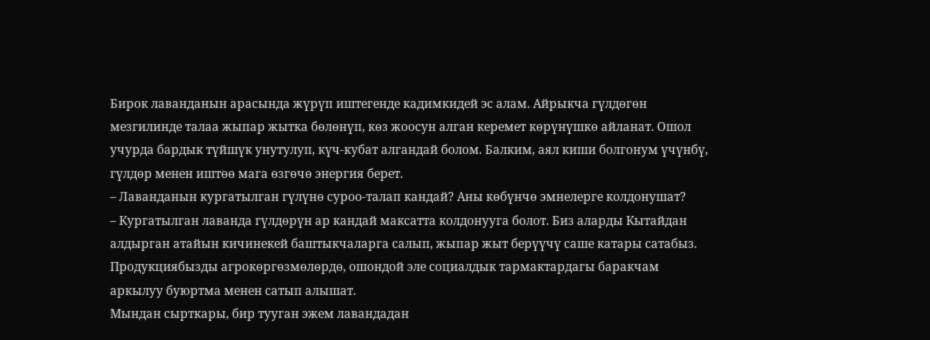Бирок лаванданын арасында жүрүп иштегенде кадимкидей эс алам. Айрыкча гүлдөгөн мезгилинде талаа жыпар жытка бөлөнүп, көз жоосун алган керемет көрүнүшкө айланат. Ошол учурда бардык түйшүк унутулуп, күч-кубат алгандай болом. Балким, аял киши болгонум үчүнбү, гүлдөр менен иштөө мага өзгөчө энергия берет.
– Лаванданын кургатылган гүлүнө суроо-талап кандай? Аны көбүнчө эмнелерге колдонушат?
– Кургатылган лаванда гүлдөрүн ар кандай максатта колдонууга болот. Биз аларды Кытайдан алдырган атайын кичинекей баштыкчаларга салып, жыпар жыт берүүчү саше катары сатабыз. Продукциябызды агрокөргөзмөлөрдө, ошондой эле социалдык тармактардагы баракчам аркылуу буюртма менен сатып алышат.
Мындан сырткары, бир тууган эжем лавандадан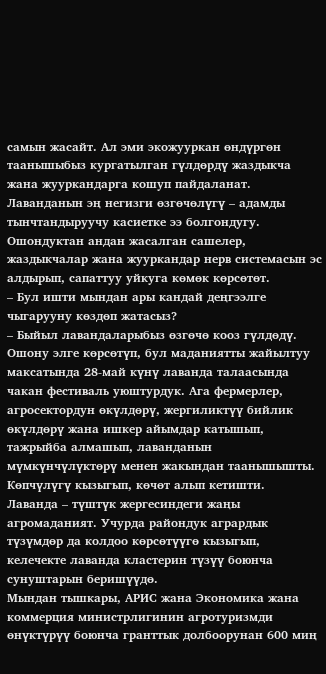самын жасайт. Ал эми экожууркан өндүргөн таанышыбыз кургатылган гүлдөрдү жаздыкча жана жууркандарга кошуп пайдаланат. Лаванданын эң негизги өзгөчөлүгү – адамды тынчтандыруучу касиетке ээ болгондугу. Ошондуктан андан жасалган сашелер, жаздыкчалар жана жууркандар нерв системасын эс алдырып, сапаттуу уйкуга көмөк көрсөтөт.
– Бул ишти мындан ары кандай деңгээлге чыгарууну көздөп жатасыз?
– Быйыл лавандаларыбыз өзгөчө кооз гүлдөдү. Ошону элге көрсөтүп, бул маданиятты жайылтуу максатында 28-май күнү лаванда талаасында чакан фестиваль уюштурдук. Ага фермерлер, агросектордун өкүлдөрү, жергиликтүү бийлик өкүлдөрү жана ишкер айымдар катышып, тажрыйба алмашып, лаванданын мүмкүнчүлүктөрү менен жакындан таанышышты. Көпчүлүгү кызыгып, көчөт алып кетишти.
Лаванда – түштүк жергесиндеги жаңы агромаданият. Учурда райондук агрардык түзүмдөр да колдоо көрсөтүүгө кызыгып, келечекте лаванда кластерин түзүү боюнча сунуштарын беришүүдө.
Мындан тышкары, АРИС жана Экономика жана коммерция министрлигинин агротуризмди өнүктүрүү боюнча гранттык долбоорунан 600 миң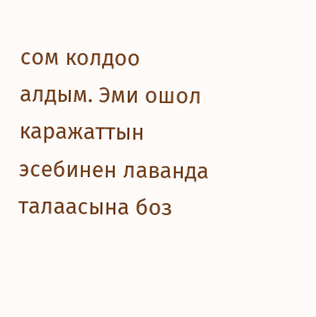сом колдоо алдым. Эми ошол каражаттын эсебинен лаванда талаасына боз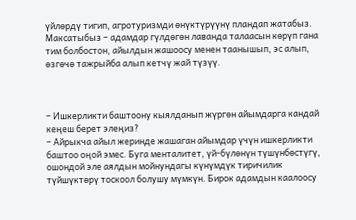үйлөрдү тигип, агротуризмди өнүктүрүүнү пландап жатабыз. Максатыбыз – адамдар гүлдөгөн лаванда талаасын көрүп гана тим болбостон, айылдын жашоосу менен таанышып, эс алып, өзгөчө тажрыйба алып кетчү жай түзүү.



– Ишкерликти баштоону кыялданып жүргөн айымдарга кандай кеңеш берет элеңиз?
– Айрыкча айыл жеринде жашаган айымдар үчүн ишкерликти баштоо оңой эмес. Буга менталитет, үй-бүлөнүн түшүнбөстүгү, ошондой эле аялдын мойнундагы күнүмдүк тиричилик түйшүктөрү тоскоол болушу мүмкүн. Бирок адамдын каалоосу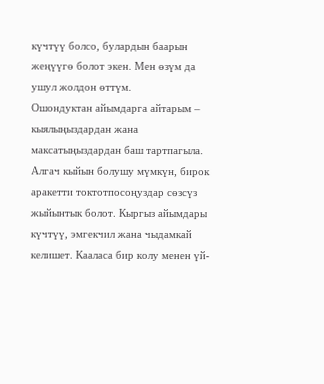күчтүү болсо, булардын баарын жеңүүгө болот экен. Мен өзүм да ушул жолдон өттүм.
Ошондуктан айымдарга айтарым – кыялыңыздардан жана максатыңыздардан баш тартпагыла. Алгач кыйын болушу мүмкүн, бирок аракетти токтотпосоңуздар сөзсүз жыйынтык болот. Кыргыз айымдары күчтүү, эмгекчил жана чыдамкай келишет. Кааласа бир колу менен үй-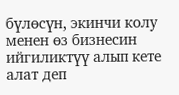бүлөсүн, экинчи колу менен өз бизнесин ийгиликтүү алып кете алат деп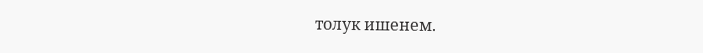толук ишенем.